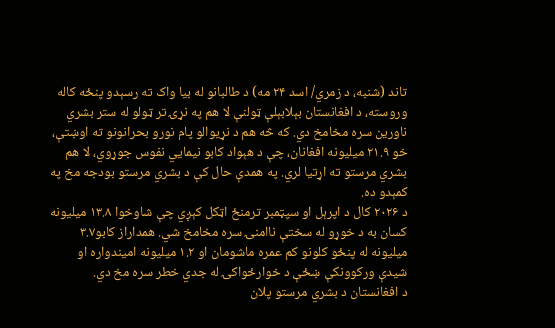تاند (شنبه، د زمري/ اسد ۲۴ مه) د طالبانو له بیا واک ته رسېدو پنځه کاله وروسته، د افغانستان بېلابېلې ټولنې لا هم په نړۍ تر ټولو له ستر بشري ناورین سره مخامخ دي. که څه هم د نړیوالو پام نورو بحرانونو ته اوښتې، خو ۲۱.۹ میلیونه افغانان، چې د هېواد کابو نیمایي نفوس جوړوي، لا هم بشري مرستو ته اړتیا لري. په همدې حال کې د بشري مرستو بودجه مخ په کمېدو ده.
د ۲۰۲۶ کال د اپرېل او سپټمبر ترمنځ اټکل کېږي چې شاوخوا ۱۳.۸ میلیونه کسان به د خوړو له سختې ناامنۍ سره مخامخ شي. همداراز کابو۳.۷ میلیونه له پنځو کلونو کم عمره ماشومان او ۱.۲ میلیونه امیندواره او شیدې ورکوونکې ښځې د خوارځواکۍ له جدي خطر سره مخ دي.
د افغانستان د بشري مرستو پلان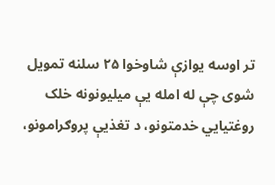تر اوسه یوازې شاوخوا ۲۵ سلنه تمویل شوی چې له امله یې میلیونونه خلک روغتیايي خدمتونو، د تغذیې پروګرامونو،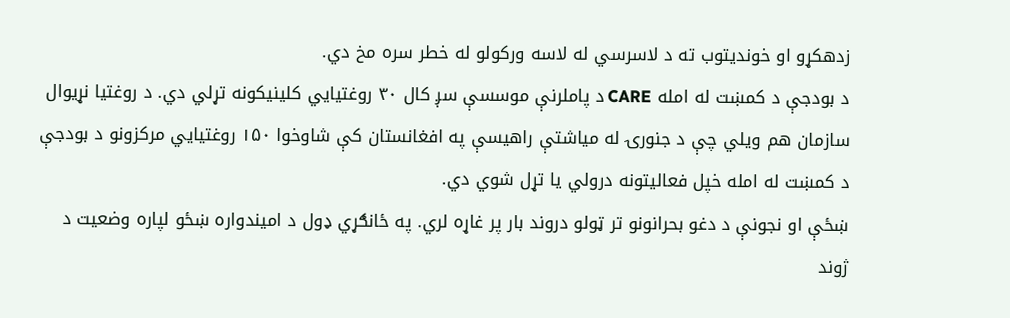زدهکړو او خوندیتوب ته د لاسرسي له لاسه ورکولو له خطر سره مخ دي.
د بودجې د کمښت له امله CARE د پاملرنې موسسې سږ کال ۳۰ روغتیايي کلینیکونه تړلي دي. د روغتیا نړیوال سازمان هم ویلي چې د جنورۍ له میاشتې راهیسې په افغانستان کې شاوخوا ۱۵۰ روغتیايي مرکزونو د بودجې د کمښت له امله خپل فعالیتونه درولي یا تړل شوي دي.
ښځې او نجونې د دغو بحرانونو تر ټولو دروند بار پر غاړه لري. په ځانګړي ډول د امیندواره ښځو لپاره وضعیت د ژوند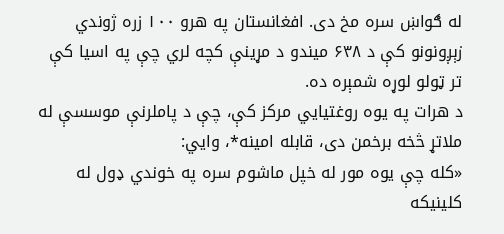له ګواښ سره مخ دی. افغانستان په هرو ۱۰۰ زره ژوندي زېږونونو کې د ۶۳۸ میندو د مړینې کچه لري چې په اسیا کې تر ټولو لوړه شمېره ده.
د هرات په یوه روغتیايي مرکز کې، چې د پاملرنې موسسې له ملاتړ څخه برخمن دی، قابله امینه*، وايي:
«کله چې یوه مور له خپل ماشوم سره په خوندي ډول له کلینیکه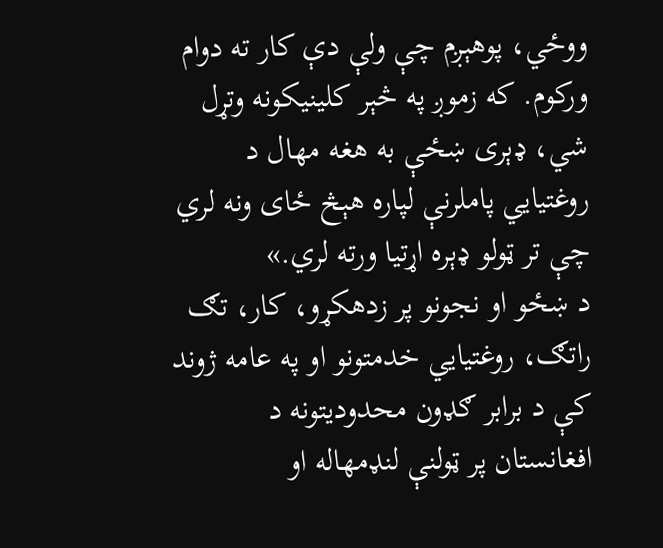ووځي، پوهېږم چې ولې دې کار ته دوام ورکوم. که زموږ په څېر کلینیکونه وتړل شي، ډېری ښځې به هغه مهال د روغتیايي پاملرنې لپاره هېڅ ځای ونه لري چې تر ټولو ډېره اړتیا ورته لري.»
د ښځو او نجونو پر زدهکړو، کار، تګ راتګ، روغتیايي خدمتونو او په عامه ژوند کې د برابر ګډون محدودیتونه د افغانستان پر ټولنې لنډمهاله او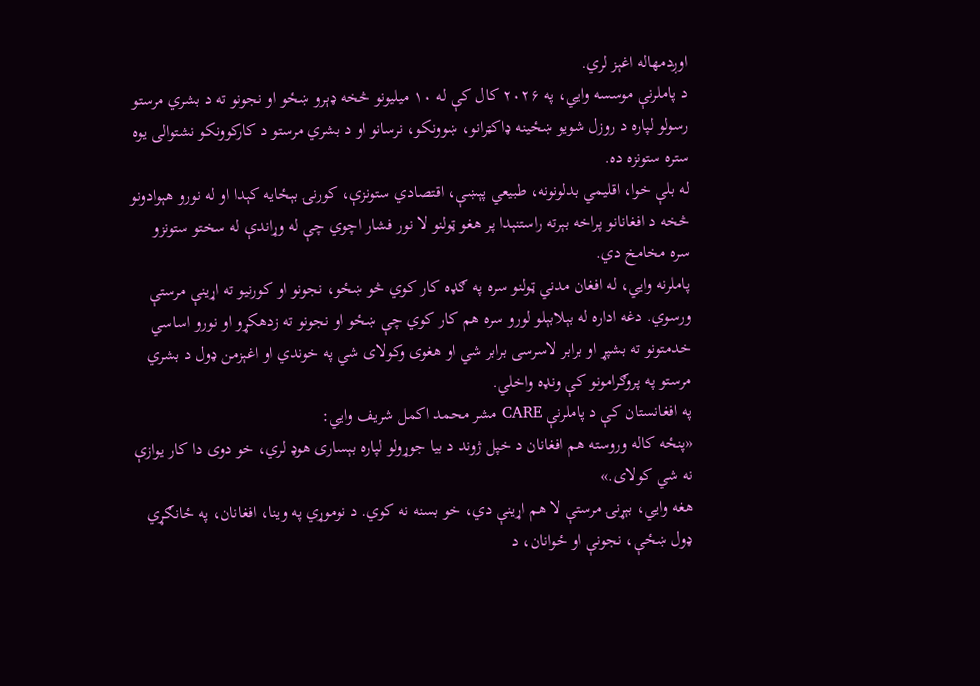اوږدمهاله اغېز لري.
د پاملرنې موسسه وايي، په ۲۰۲۶ کال کې له ۱۰ میلیونو څخه ډېرو ښځو او نجونو ته د بشري مرستو رسولو لپاره د روزل شویو ښځینه ډاکټرانو، ښوونکو، نرسانو او د بشري مرستو د کارکوونکو نشتوالی یوه ستره ستونزه ده.
له بلې خوا، اقلیمي بدلونونه، طبیعي پېښې، اقتصادي ستونزې، کورنۍ بېځایه کېدا او له نورو هېوادونو څخه د افغانانو پراخه بېرته راستنېدا پر هغو ټولنو لا نور فشار اچوي چې له وړاندې له سختو ستونزو سره مخامخ دي.
پاملرنه وايي، له افغان مدني ټولنو سره په ګډه کار کوي څو ښځو، نجونو او کورنیو ته اړینې مرستې ورسوي. دغه اداره له بېلابېلو لورو سره هم کار کوي چې ښځو او نجونو ته زدهکړو او نورو اساسي خدمتونو ته بشپړ او برابر لاسرسی برابر شي او هغوی وکولای شي په خوندي او اغېزمن ډول د بشري مرستو په پروګرامونو کې ونډه واخلي.
په افغانستان کې د پاملرنې CARE مشر محمد اکمل شریف وايي:
«پنځه کاله وروسته هم افغانان د خپل ژوند د بیا جوړولو لپاره بېساری هوډ لري، خو دوی دا کار یوازې نه شي کولای.»
هغه وايي، بېړنۍ مرستې لا هم اړینې دي، خو بسنه نه کوي. د نوموړي په وینا، افغانان، په ځانګړي ډول ښځې، نجونې او ځوانان، د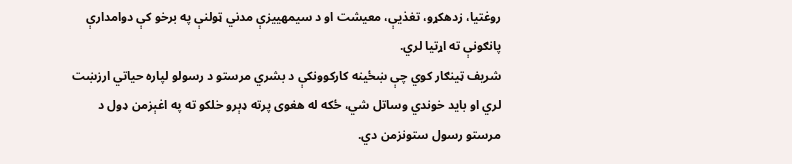روغتیا، زدهکړو، تغذیې، معیشت او د سیمهییزې مدني ټولنې په برخو کې دوامدارې پانګونې ته اړتیا لري.
شریف ټینګار کوي چې ښځینه کارکوونکې د بشري مرستو د رسولو لپاره حیاتي ارزښت لري او باید خوندي وساتل شي، ځکه له هغوی پرته ډېرو خلکو ته په اغېزمن ډول د مرستو رسول ستونزمن دي.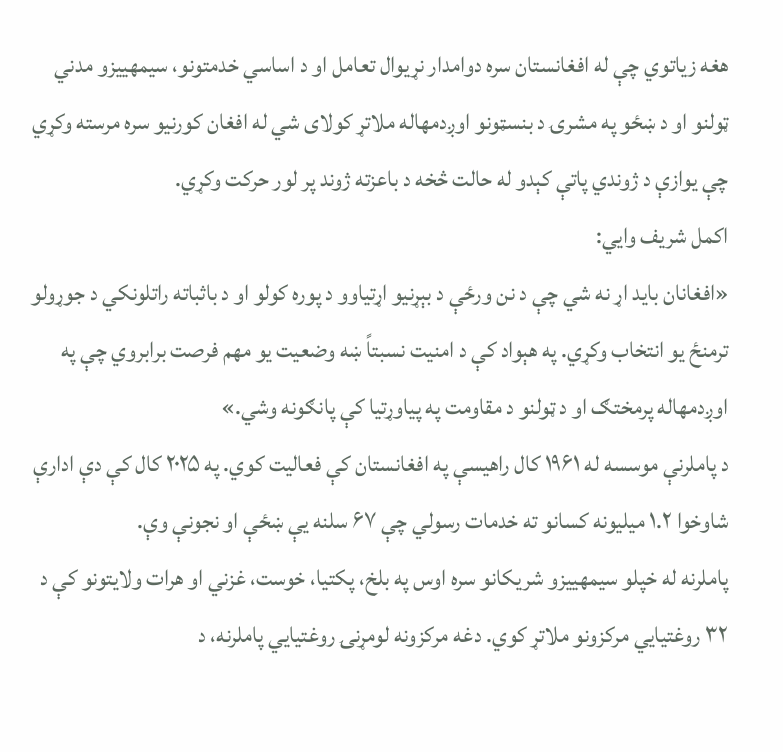هغه زیاتوي چې له افغانستان سره دوامدار نړیوال تعامل او د اساسي خدمتونو، سیمهییزو مدني ټولنو او د ښځو په مشرۍ د بنسټونو اوږدمهاله ملاتړ کولای شي له افغان کورنیو سره مرسته وکړي چې یوازې د ژوندي پاتې کېدو له حالت څخه د باعزته ژوند پر لور حرکت وکړي.
اکمل شریف وايي:
«افغانان باید اړ نه شي چې د نن ورځې د بېړنیو اړتیاوو د پوره کولو او د باثباته راتلونکي د جوړولو ترمنځ یو انتخاب وکړي. په هېواد کې د امنیت نسبتاً ښه وضعیت یو مهم فرصت برابروي چې په اوږدمهاله پرمختګ او د ټولنو د مقاومت په پیاوړتیا کې پانګونه وشي.»
د پاملرنې موسسه له ۱۹۶۱ کال راهیسې په افغانستان کې فعالیت کوي. په ۲۰۲۵ کال کې دې ادارې شاوخوا ۱.۲ میلیونه کسانو ته خدمات رسولي چې ۶۷ سلنه یې ښځې او نجونې وې.
پاملرنه له خپلو سیمهییزو شریکانو سره اوس په بلخ، پکتیا، خوست، غزني او هرات ولایتونو کې د ۳۲ روغتیايي مرکزونو ملاتړ کوي. دغه مرکزونه لومړنۍ روغتیايي پاملرنه، د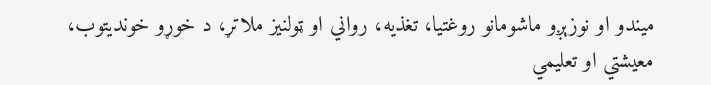میندو او نوزېږو ماشومانو روغتیا، تغذیه، رواني او ټولنیز ملاتړ، د خوړو خوندیتوب، معیشتي او تعلیمي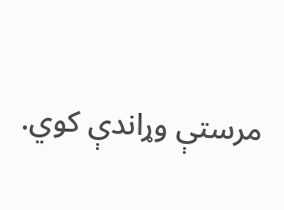مرستې وړاندې کوي.